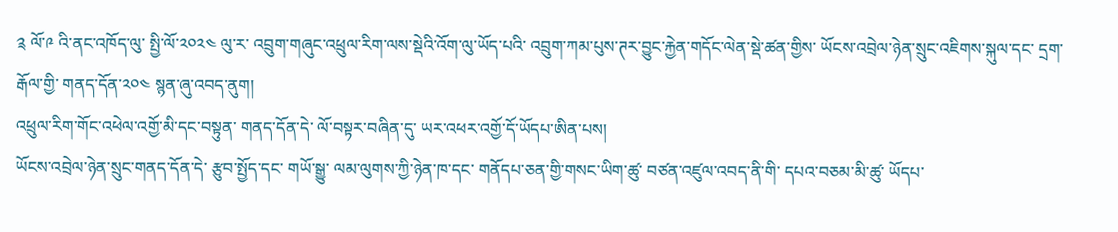༉ ལོ་༩ འི་ནང་འཁོད་ལུ་ སྤྱི་ལོ་༢༠༢༤ ལུ་ར་ འབྲུག་གཞུང་འཕྲུལ་རིག་ལས་སྡེའི་འོག་ལུ་ཡོད་པའི་ འབྲུག་ཀམ་པུས་ཊར་བྱུང་རྐྱེན་གདོང་ལེན་སྡེ་ཚན་གྱིས་ ཡོངས་འབྲེལ་ཉེན་སྲུང་འཇིགས་སྐུལ་དང་ དྲག་རྒོལ་གྱི་ གནད་དོན་༢༠༤ སྙན་ཞུ་འབད་ནུག།
འཕྲུལ་རིག་གོང་འཕེལ་འགྱོ་མི་དང་བསྟུན་ གནད་དོན་དེ་ ལོ་བསྟར་བཞིན་དུ་ ཡར་འཕར་འགྱོ་དོ་ཡོདཔ་ཨིན་པས།
ཡོངས་འབྲེལ་ཉེན་སྲུང་གནད་དོན་དེ་ རྩུབ་སྤྱོད་དང་ གཡོ་སྒྱུ་ ལམ་ལུགས་ཀྱི་ཉེན་ཁ་དང་ གནོདཔ་ཅན་གྱི་གསང་ཡིག་ཚུ་ བཙན་འཛུལ་འབད་ནི་གི་ དཔའ་བཅམ་མི་ཚུ་ ཡོདཔ་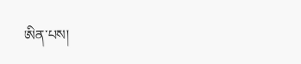ཨིན་པས།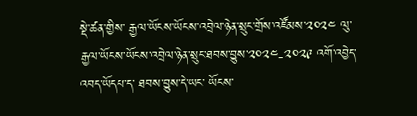སྡེ་ཚན་གྱིས་ རྒྱལ་ཡོངས་ཡོངས་འབྲེལ་ཉེན་སྲུང་གྲོས་འཛོམས་༢༠༢༤ ལུ་ རྒྱལ་ཡོངས་ཡོངས་འབྲེལ་ཉེན་སྲུང་ཐབས་བྱུས་༢༠༢༤-༢༠༢༩ འགོ་འབྱེད་འབད་ཡོདཔ་ད་ ཐབས་བྱུས་དེ་ཡང་ ཡོངས་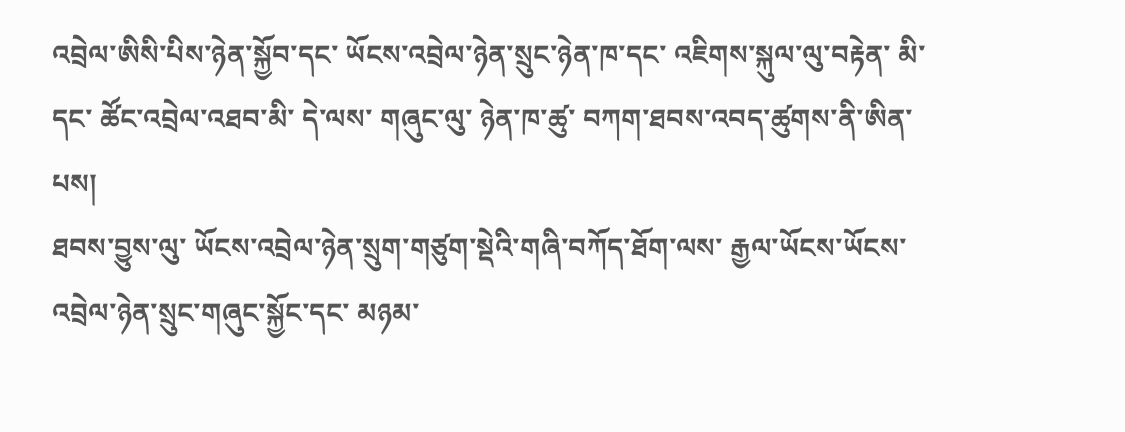འབྲེལ་ཨིསི་པིས་ཉེན་སྐྱོབ་དང་ ཡོངས་འབྲེལ་ཉེན་སྲུང་ཉེན་ཁ་དང་ འཇིགས་སྐུལ་ལུ་བརྟེན་ མི་དང་ ཚོང་འབྲེལ་འཐབ་མི་ དེ་ལས་ གཞུང་ལུ་ ཉེན་ཁ་ཚུ་ བཀག་ཐབས་འབད་ཚུགས་ནི་ཨིན་པས།
ཐབས་བྱུས་ལུ་ ཡོངས་འབྲེལ་ཉེན་སྲུག་གཙུག་སྡེའི་གཞི་བཀོད་ཐོག་ལས་ རྒྱལ་ཡོངས་ཡོངས་འབྲེལ་ཉེན་སྲུང་གཞུང་སྐྱོང་དང་ མཉམ་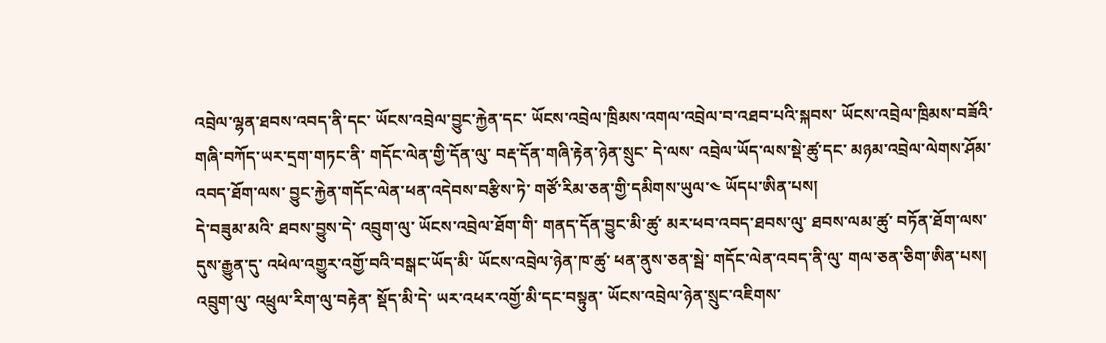འབྲེལ་ལྷན་ཐབས་འབད་ནི་དང་ ཡོངས་འབྲེལ་བྱུང་རྐྱེན་དང་ ཡོངས་འབྲེལ་ཁྲིམས་འགལ་འབྲེལ་བ་འཐབ་པའི་སྐབས་ ཡོངས་འབྲེལ་ཁྲིམས་བཟོའི་གཞི་བཀོད་ཡར་དྲག་གཏང་ནི་ གདོང་ལེན་གྱི་དོན་ལུ་ བརྡ་དོན་གཞི་རྟེན་ཉེན་སྲུང་ དེ་ལས་ འབྲེལ་ཡོད་ལས་སྡེ་ཚུ་དང་ མཉམ་འབྲེལ་ལེགས་ཤོམ་འབད་ཐོག་ལས་ བྱུང་རྐྱེན་གདོང་ལེན་ཕན་འདེབས་བརྩིས་ཏེ་ གཙོ་རིམ་ཅན་གྱི་དམིགས་ཡུལ་༤ ཡོདཔ་ཨིན་པས།
དེ་བཟུམ་མའི་ ཐབས་བྱུས་དེ་ འབྲུག་ལུ་ ཡོངས་འབྲེལ་ཐོག་གི་ གནད་དོན་བྱུང་མི་ཚུ་ མར་ཕབ་འབད་ཐབས་ལུ་ ཐབས་ལམ་ཚུ་ བཏོན་ཐོག་ལས་ དུས་རྒྱུན་དུ་ འཕེལ་འགྱུར་འགྱོ་བའི་བསྒང་ཡོད་མི་ ཡོངས་འབྲེལ་ཉེན་ཁ་ཚུ་ ཕན་ནུས་ཅན་སྦེ་ གདོང་ལེན་འབད་ནི་ལུ་ གལ་ཅན་ཅིག་ཨིན་པས།
འབྲུག་ལུ་ འཕྲུལ་རིག་ལུ་བརྟེན་ སྡོད་མི་དེ་ ཡར་འཕར་འགྱོ་མི་དང་བསྟུན་ ཡོངས་འབྲེལ་ཉེན་སྲུང་འཇིགས་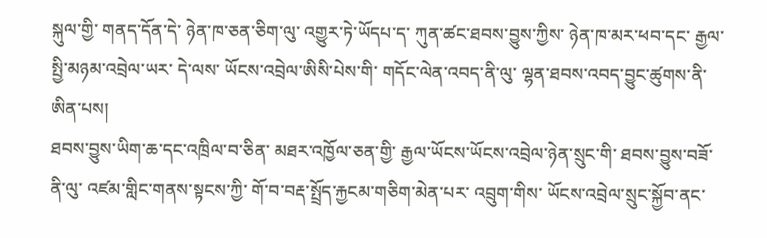སྐུལ་གྱི་ གནད་དོན་དེ་ ཉེན་ཁ་ཅན་ཅིག་ལུ་ འགྱུར་ཏེ་ཡོདཔ་ད་ ཀུན་ཚང་ཐབས་བྱུས་ཀྱིས་ ཉེན་ཁ་མར་ཕབ་དང་ རྒྱལ་སྤྱི་མཉམ་འབྲེལ་ཡར་ དེ་ལས་ ཡོངས་འབྲེལ་ཨིསི་པེས་གི་ གདོང་ལེན་འབད་ནི་ལུ་ ལྷན་ཐབས་འབད་བྱུང་ཚུགས་ནི་ཨིན་པས།
ཐབས་བྱུས་ཡིག་ཆ་དང་འཁྲིལ་བ་ཅིན་ མཐར་འཁྱོལ་ཅན་གྱི་ རྒྱལ་ཡོངས་ཡོངས་འབྲེལ་ཉེན་སྲུང་གི་ ཐབས་བྱུས་བཟོ་ནི་ལུ་ འཛམ་གླིང་གནས་སྟངས་ཀྱི་ གོ་བ་བརྡ་སྤྲོད་རྐྱངམ་གཅིག་མེན་པར་ འབྲུག་གིས་ ཡོངས་འབྲེལ་སྲུང་སྐྱོབ་ནང་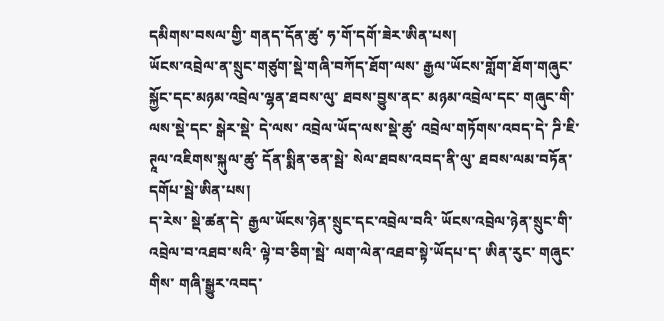དམིགས་བསལ་གྱི་ གནད་དོན་ཚུ་ ཧ་གོ་དགོ་ཟེར་ཨིན་པས།
ཡོངས་འབྲེལ་ན་སྲུང་གཙུག་སྡེ་གཞི་བཀོད་ཐོག་ལས་ རྒྱལ་ཡོངས་གློག་ཐོག་གཞུང་སྐྱོང་དང་མཉམ་འབྲེལ་ལྷན་ཐབས་ལུ་ ཐབས་བྱུས་ནང་ མཉམ་འབྲེལ་དང་ གཞུང་གི་ལས་སྡེ་དང་ སྒེར་སྡེ་ དེ་ལས་ འབྲེལ་ཡོད་ལས་སྡེ་ཚུ་ འབྲེལ་གཏོགས་འབད་དེ་ ཌི་ཇི་ཊཱལ་འཇིགས་སྐུལ་ཚུ་ དོན་སྨིན་ཅན་སྦེ་ སེལ་ཐབས་འབད་ནི་ལུ་ ཐབས་ལམ་བཏོན་དགོཔ་སྦེ་ཨིན་པས།
ད་རེས་ སྡེ་ཚན་དེ་ རྒྱལ་ཡོངས་ཉེན་སྲུང་དང་འབྲེལ་བའི་ ཡོངས་འབྲེལ་ཉེན་སྲུང་གི་ འབྲེལ་བ་འཐབ་སའི་ ལྟེ་བ་ཅིག་སྦེ་ ལག་ལེན་འཐབ་སྟེ་ཡོདཔ་ད་ ཨིན་རུང་ གཞུང་གིས་ གཞི་སྒྱུར་འབད་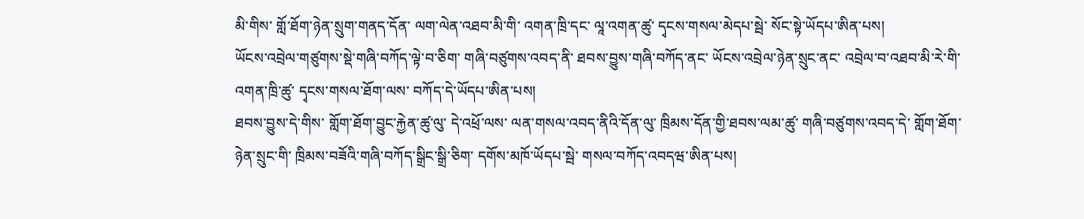མི་གིས་ གློ་ཐོག་ཉེན་སྲུག་གནད་དོན་ ལག་ལེན་འཐབ་མི་གི་ འགན་ཁྲི་དང་ ལཱ་འགན་ཚུ་ དྭངས་གསལ་མེདཔ་སྦེ་ སོང་སྟེ་ཡོདཔ་ཨིན་པས།
ཡོངས་འབྲེལ་གཙུགས་སྡེ་གཞི་བཀོད་ལྟེ་བ་ཅིག་ གཞི་བཙུགས་འབད་ནི་ ཐབས་བྱུས་གཞི་བཀོད་ནང་ ཡོངས་འབྲེལ་ཉེན་སྲུང་ནང་ འབྲེལ་བ་འཐབ་མི་རེ་གི་ འགན་ཁྲི་ཚུ་ དྭངས་གསལ་ཐོག་ལས་ བཀོད་དེ་ཡོདཔ་ཨིན་པས།
ཐབས་བྱུས་དེ་གིས་ གློག་ཐོག་བྱུང་རྐྱེན་ཚུ་ལུ་ དེ་འཕྲོ་ལས་ ལན་གསལ་འབད་ནིའི་དོན་ལུ་ ཁྲིམས་དོན་གྱི་ཐབས་ལམ་ཚུ་ གཞི་བཙུགས་འབད་དེ་ གློག་ཐོག་ཉེན་སྲུང་གི་ ཁྲིམས་བཟོའི་གཞི་བཀོད་སྒྲིང་སྒྲི་ཅིག་ དགོས་མཁོ་ཡོདཔ་སྦེ་ གསལ་བཀོད་འབདཝ་ཨིན་པས།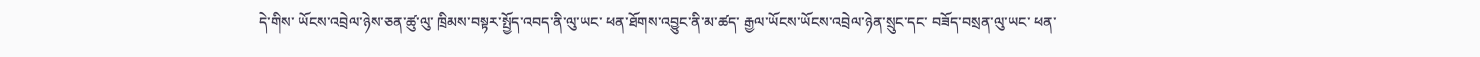དེ་གིས་ ཡོངས་འབྲེལ་ཉེས་ཅན་ཚུ་ལུ་ ཁྲིམས་བསྟར་སྤྱོད་འབད་ནི་ལུ་ཡང་ ཕན་ཐོགས་འབྱུང་ནི་མ་ཚད་ རྒྱལ་ཡོངས་ཡོངས་འབྲེལ་ཉེན་སྲུང་དང་ བཟོད་བསྲན་ལུ་ཡང་ ཕན་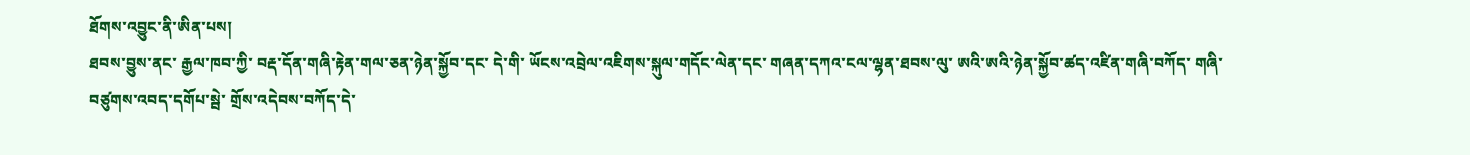ཐོགས་འབྱུང་ནི་ཨིན་པས།
ཐབས་བྱུས་ནང་ རྒྱལ་ཁབ་ཀྱི་ བརྡ་དོན་གཞི་རྟེན་གལ་ཅན་ཉེན་སྐྱོབ་དང་ དེ་གི་ ཡོངས་འབྲེལ་འཇིགས་སྐུལ་གདོང་ལེན་དང་ གཞན་དཀའ་ངལ་ལྷན་ཐབས་ལུ་ ཨའི་ཨའི་ཉེན་སྐྱོབ་ཚད་འཛིན་གཞི་བཀོད་ གཞི་བཙུགས་འབད་དགོཔ་སྦེ་ གྲོས་འདེབས་བཀོད་དེ་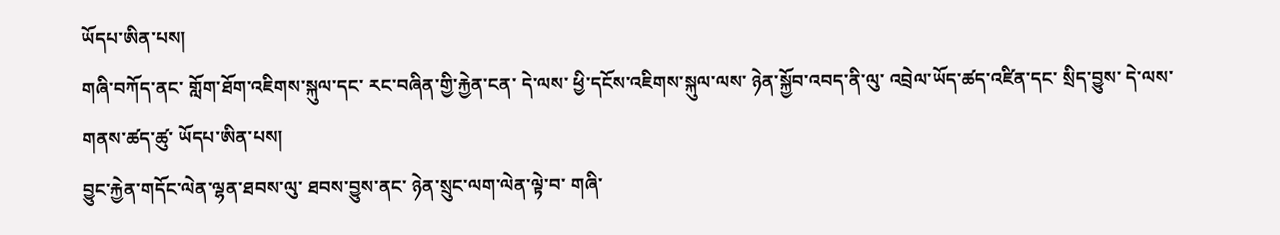ཡོདཔ་ཨིན་པས།
གཞི་བཀོད་ནང་ གློག་ཐོག་འཇིགས་སྐུལ་དང་ རང་བཞིན་གྱི་རྐྱེན་ངན་ དེ་ལས་ ཕྱི་དངོས་འཇིགས་སྐུལ་ལས་ ཉེན་སྐྱོབ་འབད་ནི་ལུ་ འབྲེལ་ཡོད་ཚད་འཛིན་དང་ སྲིད་བྱུས་ དེ་ལས་ གནས་ཚད་ཚུ་ ཡོདཔ་ཨིན་པས།
བྱུང་རྐྱེན་གདོང་ལེན་ལྷན་ཐབས་ལུ་ ཐབས་བྱུས་ནང་ ཉེན་སྲུང་ལག་ལེན་ལྟེ་བ་ གཞི་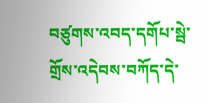བཙུགས་འབད་དགོཔ་སྦེ་ གྲོས་འདེབས་བཀོད་དེ་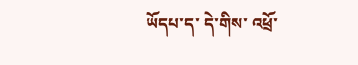ཡོདཔ་ད་ དེ་གིས་ འཕྲོ་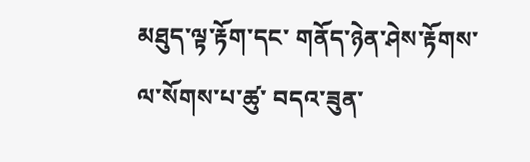མཐུད་ལྟ་རྟོག་དང་ གནོད་ཉེན་ཤེས་རྟོགས་ལ་སོགས་པ་ཚུ་ བདའ་ཟུན་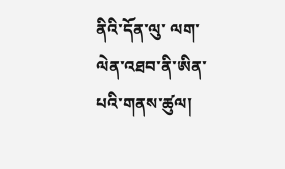ནིའི་དོན་ལུ་ ལག་ལེན་འཐབ་ནི་ཨིན་པའི་གནས་ཚུལ།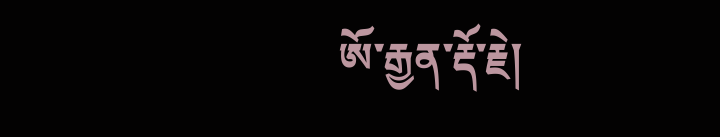ཨོ་རྒྱན་རྡོ་རྗེ།